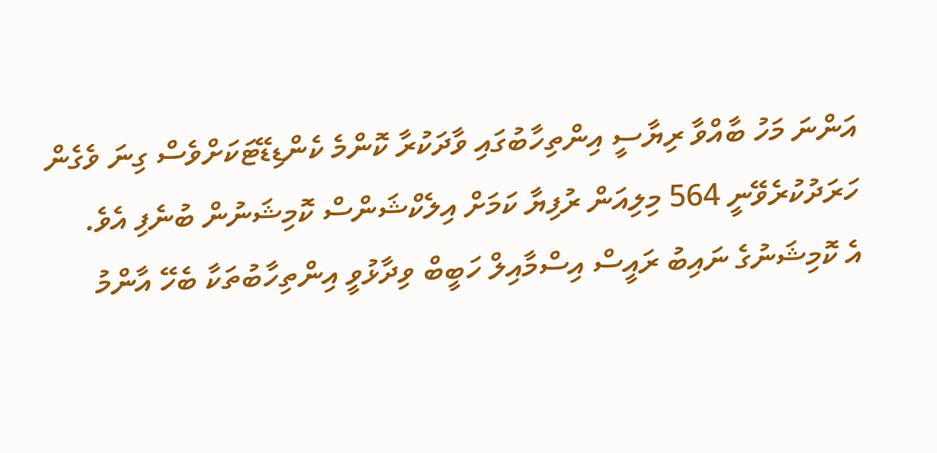އަންނަ މަހު ބާއްވާ ރިޔާސީ އިންތިހާބުގައި ވާދަކުރާ ކޮންމެ ކެންޑިޑޭޓަކަށްވެސް ގިނަ ވެގެން ހަރަދުކުރެވޭނީ 564 މިލިއަން ރުފިޔާ ކަމަށް އިލެކްޝަންސް ކޮމިޝަނުން ބުނެފި އެވެ.
އެ ކޮމިޝަނުގެ ނައިބު ރައީސް އިސްމާއިލް ހަބީބް ވިދާޅުވީ އިންތިހާބުތަކާ ބެހޭ އާންމު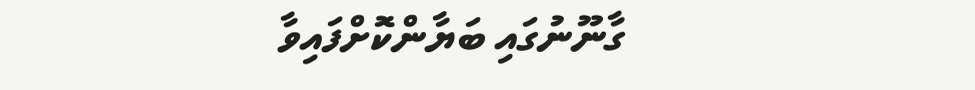ގާނޫނުގައި ބަޔާންކޮށްފައިވާ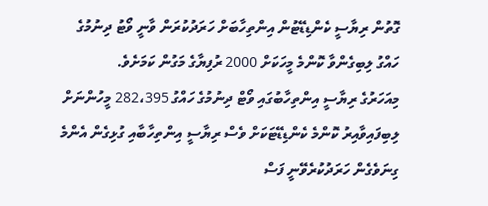ގޮތުން ރިޔާސީ ކެންޑިޑޭޓުން އިންތިހާބަށް ހަރަދުކުރަން ވާނީ ވޯޓު ދިނުމުގެ ހައްގު ލިބިގެންވާ ކޮންމެ މީހަކަށް 2000 ރުފިޔާގެ މަގުން ކަމަށެވެ.
މިއަހަރުގެ ރިޔާސީ އިންތިހާބުގައި ވޯޓް ދިނުމުގެ ހައްގު 282،395 މީހުންނަށް ލިބިފައިވާއިރު ކޮންމެ ކެންޑިޑޭޓަކަށް ވެސް ރިޔާސީ އިންތިހާބާއި ގުޅިގެން އެންމެ ގިނަވެގެން ހަރަދުކުރެވޭނީ ފަސް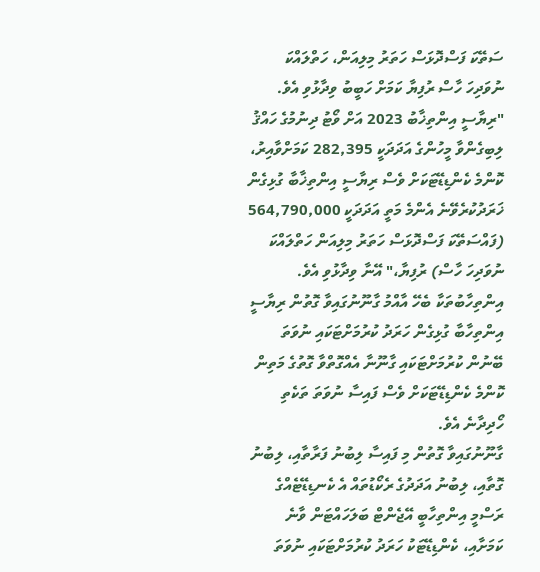ސަތޭކަ ފަސްދޮޅަސް ހަތަރު މިލިއަން، ހަތްލައްކަ ނުވަދިހަ ހާސް ރުފިޔާ ކަމަށް ހަބީބު ވިދާޅުވި އެވެ.
"ރިޔާސީ އިންތިޚާބު 2023 އަށް ވޯޓު ދިނުމުގެ ހައްޤު ލިބިގެންވާ މީހުންގެ އަދަދަކީ 282,395 ކަމަށްވާއިރު، ކޮންމެ ކެންޑިޑޭޓަކަށް ވެސް ރިޔާސީ އިންތިޚާބާ ގުޅިގެން ޚަރަދުކުރެވޭނެ އެންމެ މަތީ އަދަދަކީ 564,790,000 (ފައްސަތޭކަ ފަސްދޮޅަސް ހަތަރު މިލިއަން ހަތްލައްކަ ނުވަދިހަ ހާސް) ރުފިޔާ،" އޭނާ ވިދާޅުވި އެވެ.
އިންތިހާބުތަކާ ބެހޭ އާއްމު ގާނޫނުގައިވާ ގޮތުން ރިޔާސީ އިންތިހާބާ ގުޅިގެން ހަރަދު ކުރުމަށްޓަކައި ނުވަތަ ބޭނުން ކުރުމަށްޓަކައި ގާނޫނާ އެއްގޮތްވާ ގޮތުގެ މަތިން ކޮންމެ ކެންޑިޑޭޓަކަށް ވެސް ފައިސާ ނުވަތަ ތަކެތި ހޯދިދާނެ އެވެ.
ގާނޫނުގައިވާ ގޮތުން މި ފައިސާ ލިބުނު ފަރާތާއި، ލިބުނު ގޮތާއި، ލިބުނު އަދަދުގެ ރެކޯޑުތައް އެ ކެނޑިޑޭޓެއްގެ ރަސްމީ އިންތިހާބީ އޭޖެންޓް ބަލަހައްޓަން ވާނެ ކަމަށާއި، ކެންޑިޑޭޓަކު ހަރަދު ކުރުމަށްޓަކައި ނުވަތަ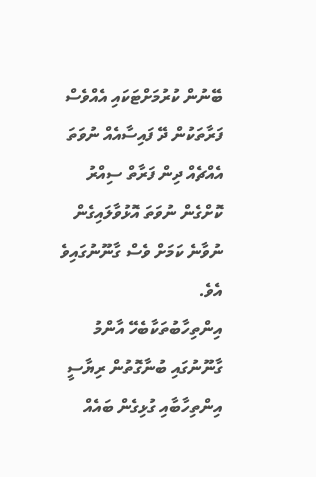ބޭނުން ކުރުމަށްޓަކައި އެއްވެސް ފަރާތަކުން ދޭ ފައިސާއެއް ނުވަތަ އެއްޗެއް ދިން ފަރާތް ސިއްރު ކޮށްގެން ނުވަތަ އޮޅުވާލައިގެން ނުވާނެ ކަމަށް ވެސް ގާނޫނުގައިވެ އެވެ.
އިންތިހާބުތަކާބެހޭ އާންމު ގާނޫނުގައި ބުނާގޮތުން ރިޔާސީ އިންތިހާބާއި ގުޅިގެން ބައެއް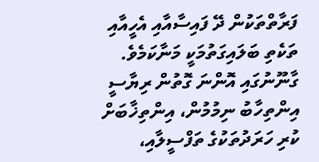ފަރާތްތަކުން ދޭ ފައިސާއާއި އެހީއާއި ތަކެތި ބަލައިގަތުމަކީ މަނާކަމެވެ.
ގާނޫނުގައި އޮންނަ ގޮތުން ރިޔާސީ އިންތިހާބު ނިމުމުން، އިންތިޚާބަށް ކުރި ހަރަދުތަކުގެ ތަފްސީލާއި،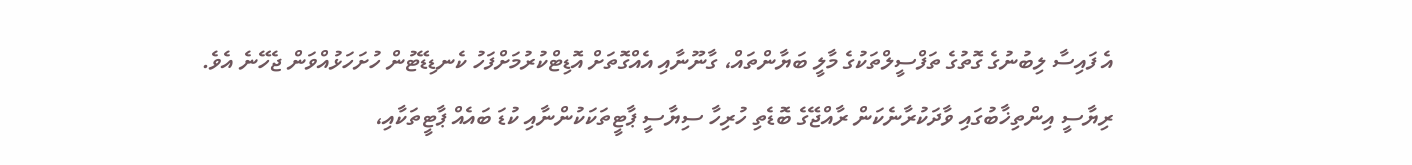އެ ފައިސާ ލިބުނުގެ ގޮތުގެ ތަފްސީލްތަކުގެ މާލީ ބަޔާންތައް، ގާނޫނާއި އެއްގޮތަށް އޮޑިޓްކުރުމަށްފަހު ކެނޑިޑޭޓުން ހުށަހަޅުއްވަން ޖެހޭނެ އެވެ.
ރިޔާސީ އިންތިޚާބުގައި ވާދަކުރާނެކަން ރާއްޖޭގެ ބޮޑެތި ހުރިހާ ސިޔާސީ ޕާޓީތަކަކުންނާއި ކުޑަ ބައެއް ޕާޓީތަކާއި،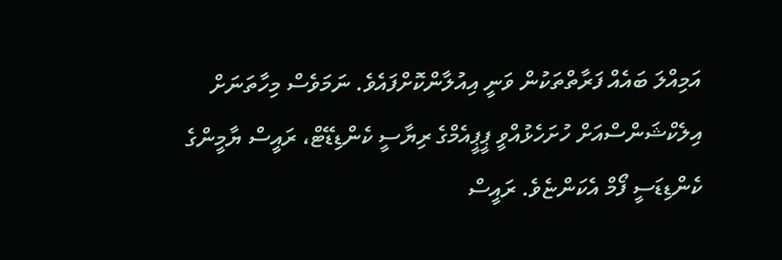އަމިއްލަ ބައެއް ފަރާތްތަކުން ވަނީ އިއުލާންކޮށްފައެވެ. ނަމަވެސް މިހާތަނަށް އިލެކްޝަންސްއަށް ހުށަހެޅުއްވީ ޕީޕީއެމްގެ ރިޔާސީ ކެންޑިޑޭޓް، ރައީސް ޔާމީންގެ ކެންޑިޑަސީ ފޯމް އެކަންޏެވެ. ރައީސް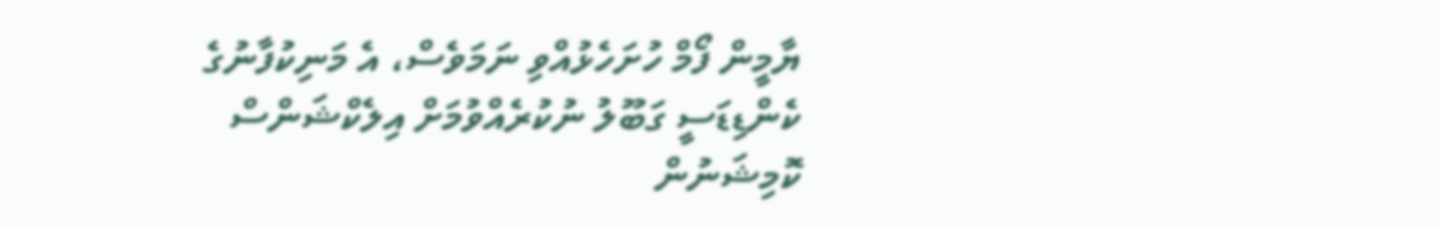ޔާމީން ފޯމް ހުށަހެޅުއްވި ނަމަވެސް، އެ މަނިކުފާނުގެ ކެންޑިޑަސީ ގަބޫލު ނުކުރެއްވުމަށް އިލެކްޝަންސް ކޮމިޝަނުން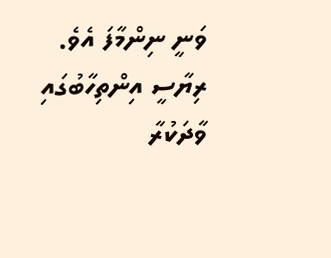ވަނީ ނިންމާފަ އެވެ.
ރިޔާސީ އިންތިހާބުގައި ވާދަކުރާ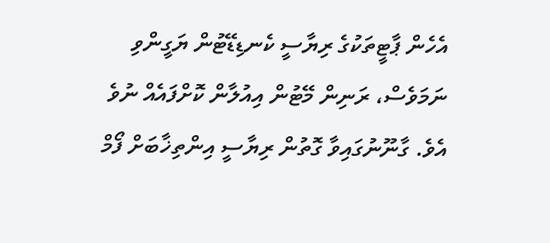އެހެން ޕާޓީތަކުގެ ރިޔާސީ ކެނޑިޑޭޓުން ޔަގީންވި ނަމަވެސް، ރަނިން މޭޓުން އިއުލާން ކޮށްފައެއް ނުވެ އެވެ. ގާނޫނުގައިވާ ގޮތުން ރިޔާސީ އިންތިޚާބަށް ފޯމް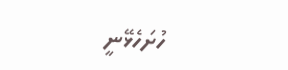ހުށަހެޅޭނީ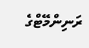ރަނިންމޭޓްގެ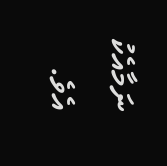ނަމާއެކު އެވެ.